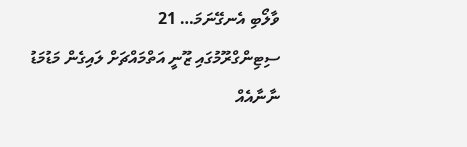ވާލޯބި އެނގޭނަމަ… 21
ސިޓިންގްރޫމުގައި ޒޫނީ އަތްމައްޗަށް ލައިގެން މަޑުމަޑު ނާނާއެއް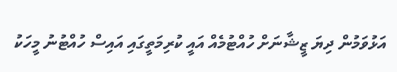އަޅުވަމުން ދިޔަ ޒީޝާނަށް ހުއްޓުމެއް އައީ ކުރިމަތީގައި އައިސް ހުއްޓުނު މީހަކު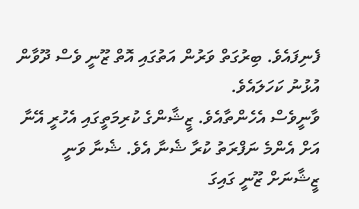ފެނިފައެވެ. ބިރުގަތް ވަރުން އަތުގައި އޮތް ޒޫނީ ވެސް ދޫވާން އުޅުނު ކަހަލައެވެ.
ވާނީވެސް އެހެންތާއެވެ. ޒީޝާންގެ ކުރިމަތީގައި އެހުރީ އޭނާ އަށް އެންމެ ނަފްރަތު ކުރާ ޝެނާ އެވެ. ޝެނާ ވަނީ ޒީޝާނަށް ޒޫނީ ގައިގަ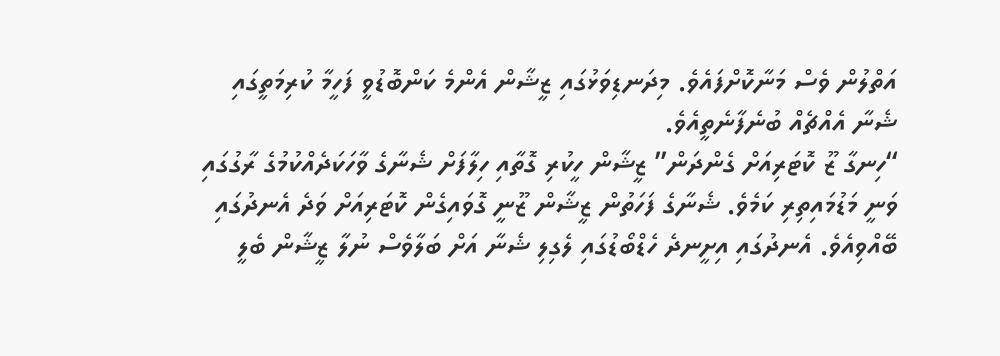އަތްލުން ވެސް މަނާކޮށްފައެވެ. މިދަނޑިވަޅުގައި ޒީޝާން އެންމެ ކަންބޮޑުވީ ފަހީމާ ކުރިމަތީގައި ޝެނާ އެއްޗެއް ބުނެފާނެތީއެވެ.
“ހިނގާ ޒޫ ކޮޓަރިއަށް ގެންދަން” ޒީޝާން ހީކުރި ގޮތާއި ހިލާފަށް ޝެނާގެ ވާހަކަދެއްކުމުގެ ރާގުގައި ވަނީ މަޑުމައިތިރި ކަމެވެ. ޝެނާގެ ފަހަތުން ޒީޝާން ޒޫނީ ގޮވައިގެން ކޮޓަރިއަށް ވަދެ އެނދުގައި ބޭއްވިއެވެ. އެނދުގައި އިށީނދެ ހެޑްބޯޑުގައި ލެގިލި ޝެނާ އަށް ބަލާވެސް ނުލާ ޒީޝާން ބެލީ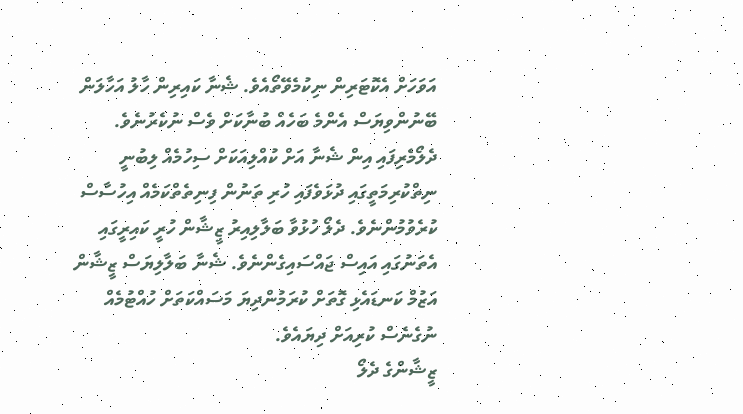އަވަހަށް އެކޮޓަރިން ނިކުމެވޭތޯއެވެ. ޝެނާ ކައިރިން ހާލު އަހާލަން ބޭނުންވިޔަސް އެންމެ ބަހެއް ބުނާކަށް ވެސް ނުކެރުނެވެ.
ދެލޯމެރިފައި އިން ޝެނާ އަށް ކުއްލިއަކަށް ސިހުމެއް ލިބުނީ ނިތްކުރިމަތީގައި ދުޅަވެފައި ހުރި ތަނުން ފިނިތެތްކަމެއް އިހުސާސް ކުރެވުމުންނެވެ. ދެލޯ ހުޅުވާ ބަލާލިއިރު ޒީޝާން ހުރީ ކައިރީގައި އެތަނުގައި އައިސް ޖައްސައިގެންނެވެ. ޝެނާ ބަލާލިޔަސް ޒީޝާން އަޒުމް ކަނޑައެޅި ގޮތަށް ކުރަމުންދިޔަ މަސައްކަތަށް ހުއްޓުމެއް ނުގެނެސް ކުރިއަށް ދިޔައެވެ.
ޒީޝާންގެ ދެލޯ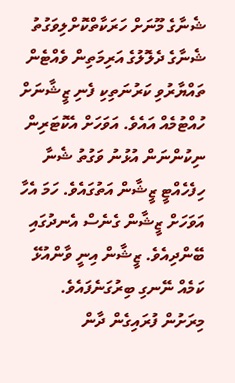ޝެނާގެ މޫނަށް ހަރަކާތްކޮށްލިވަގުތު ޝެނާގެ ދެލޮލުގެ އަރިމަތިން ވެއްޓެން ތައްޔާރުވި ކަރުނަތިކި ފެނި ޒީޝާނަށް ހުއްޓުމެއް އައެވެ. އަވަހަށް އެކޮޓަރިން ނިކުންނަން އުޅުނު ވަގުތު ޝެނާ ހިފެހެއްޓީ ޒީޝާން އަތުގައެވެ. ހަމަ އެހާ އަވަހަށް ޒީޝާން ގެނެސް އެނދުގައި ބޭންދިއެވެ. ޒީޝާން އިނީ ވާންއުޅޭ ކަމެއް ނޭނގި ބިރުގަނެފައެވެ. މިރަށުން ފުރައިގެން ދާން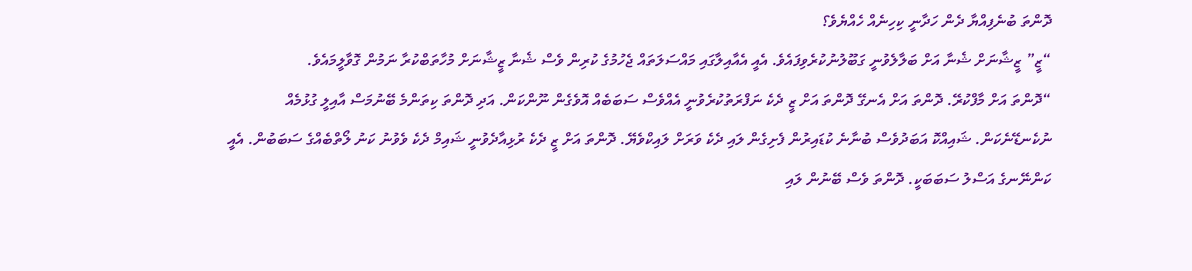ދޮންތަ ބުނެފިއްޔާ ދެން ހަދާނީ ކިހިނެއް ހެއްޔެވެ؟
“ޒީ” ޒީޝާނަށް ޝެނާ އަށް ބަލާލެވުނީ ގަބޫލުނުކުރެވިފައެވެ. އެއީ އެއާއިލާގައި މައްސަލަތައް ޖެހުމުގެ ކުރިން ވެސް ޝެނާ ޒީޝާނަށް މުހާތަބްކުރާ ނަމުން ގޮވާލީމައެވެ.
“ދޮންތަ އަށް މާފްކުރޭ. ދޮންތަ އަށް އެނގޭ ދޮންތަ އަށް ޒީ ދެކެ ނަފްރަތުކުރެވުނީ އެއްވެސް ސަބަބެއް އޮވެގެން ނޫންކަން. އަދި ދޮންތަ ކިތަންމެ ބޭނުމަސް އާއިލީ ގުޅުމެއް ނުކެނޑޭނެކަން. ޝައިއްކޮ އަބަދުވެސް ބުނާނެ ކުޑައިރުން ފެށިގެން ލައި ދެކެ ވަރަށް ލައިކްވެޔޭ. ދޮންތަ އަށް ޒީ ދެކެ ރުޅިއާދެވުނީ ޝައިމް ދެކެ ވެވުނު ކަނު ލޯތްބެއްގެ ސަބަބުން. އެއީ ކަންނޭނގެ އަސްލު ސަބަބަކީ. ދޮންތަ ވެސް ބޭނުން ލައި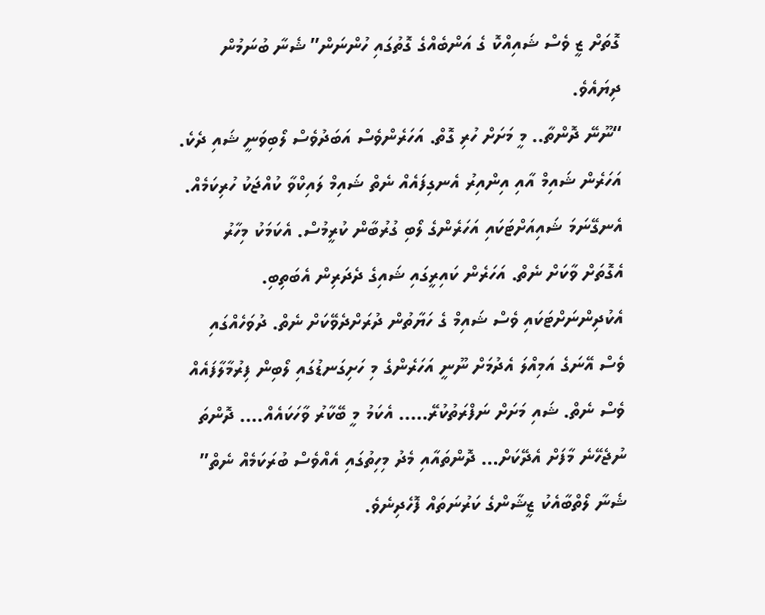ގޮތަށް ޒީ ވެސް ޝައިއްކޮ ގެ އަންބެއްގެ ގޮތުގައި ހުންނަން” ޝެނާ ބުނަމުން ދިޔައެވެ.
“ނޫނޭ ދޮންތާ.. މީ މަށަށް ހުރި ގޮތް. އަހަރެންވެސް އަބަދުވެސް ލޯބިވަނީ ޝައި ދެކެ. އަހަރެން ޝައިމް އާއި އިންއިރު އެނގިފައެއް ނެތް ޝައިމް ލައިކްވާ ކުއްޖަކު ހުރިކަމެއް. އެނގޭނަމަ ޝައިއަށްޓަކައި އަހަރެންގެ ލޯބި ގުރުބާން ކުރީމުސް. އެކަމަކު މިހާރު އެގޮތަށް ވާކަށް ނެތް. އަހަރެން ކައިރީގައި ޝައިގެ ދެދަރިން އެބަތިބި. އެކުދިންނަށްޓަކައި ވެސް ޝައިމް ގެ ހަޔާތުން ދުރަށްދެވޭކަށް ނެތް. ދުވަހެއްގައި ވެސް އޭނަގެ އަމިއްލަ އެދުމަށް ނޫނީ އަހަރެންގެ މި ހަށިގަނޑުގައި ލޯބިން ފިރުމާލާފައެއް ވެސް ނެތް. ޝައި މަށަށް ނަފްރަތުކުރޭ….. އެކަމު މީ ބޭކާރު ވާހަކައެއް…. ދޮންތަ ނުޖެހޭނެ މާފަށް އެދޭކަށް… ދޮންތައާއި މެދު މިހިތުގައި އެއްވެސް ބުރަކަމެއް ނެތް” ޝެނާ ލޯތްބާއެކު ޒީޝާންގެ ކަރުނަތައް ފޮހެދިނެވެ.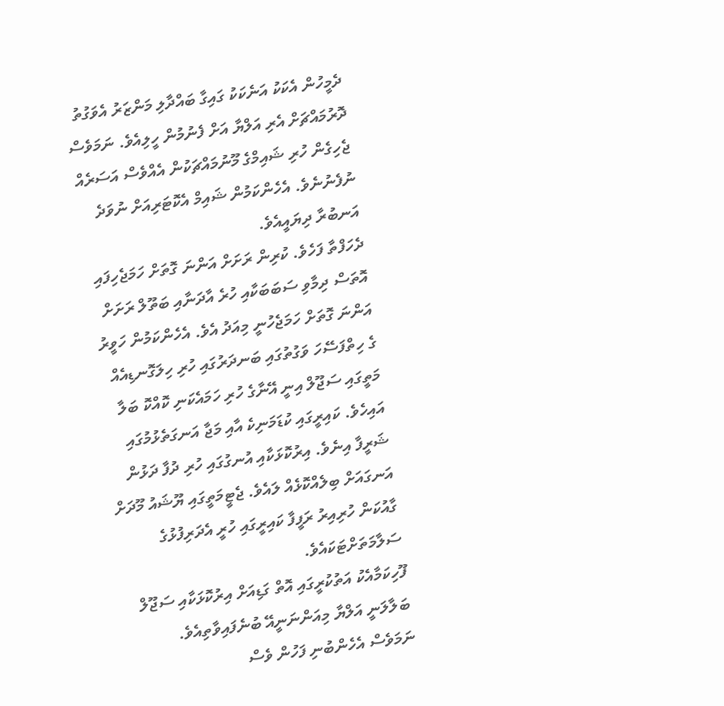ދެމީހުން އެކަކު އަނެކަކު ގައިގާ ބައްދާލި މަންޒަރު އެވަގުތު ދޮރުމައްޗަށް އެރި އަލްޔާ އަށް ފެނުމުން ހީލިއެވެ. ނަމަވެސް ޖެހިގެން ހުރި ޝައިމްގެ މޫނުމައްޗަކުން އެއްވެސް އަސަރެއް ނުފެނުނެވެ. އެހެންކަމުން ޝައިމް އެކޮޓަރިއަށް ނުވަދެ އަނބުރާ ދިޔައީއެވެ.
ދެހަފްތާ ފަހެވެ. ކުރިން ރަށަށް އަންނަ ގޮތަށް ހަމަޖެހިފައި އޮތަސް ދިމާވި ސަބަބަކާއި ހުރެ އާދަނާއި ބަތޫލް ރަށަށް އަންނަ ގޮތަށް ހަމަޖެހުނީ މިއަދު އެވެ. އެހެންކަމުން ހަވީރު ގެ ހިތްފަސޭހަ ވަގުތުގައި ބަނދަރުގައި ހުރި ހިލަގޮނޑިއެއް މަތީގައި ސަޖޫލް އިނީ އޭނާގެ ހުރި ހަމައެކަނި ކޮއްކޮ ބަލާ އައިހެވެ. ކައިރީގައި ކުޑަމަނިކެ އާއި މަޖާ އަނގަތެޅުމުގައި ޝަރީފާ އިނެވެ. އިރުކޮޅަކާއި އުނގުގައި ހުރި ދުފާ ދަޅުން އަނގައަށް ބިލެއްކޮޅެއް ލައެވެ. ޖެޓީމަތީގައި ޔޫޝައު މޫދަށް ގާއުކަން ހުރިއިރު ރަފީފާ ކައިރީގައި ހުރީ އެދަރިފުޅުގެ ސަލާމަތަށްޓަކައެވެ.
ފޫހިކަމާއެކު އަތުކުރީގައި އޮތް ގަޑިއަށް އިރުކޮޅަކާއި ސަޖޫލް ބަލާލަނީ އަލްޔާ މިއަންނަނީއޭ ބުނެފައިވާތިއެވެ. ނަމަވެސް އެހެންބުނި ފަހުން ވެސް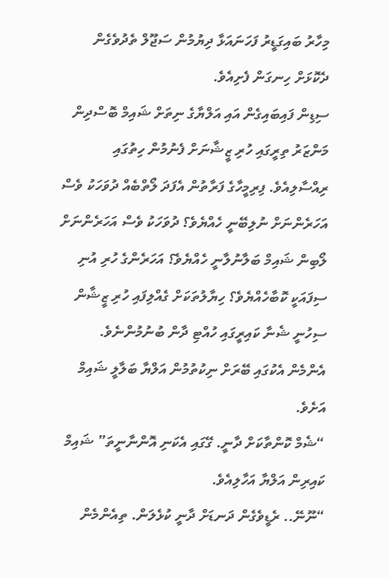މިހާރު ބައިގަޑީރު ފަހަނައަޅާ ދިޔުމުން ސަޖޫލް ތެދުވެގެން ދެކޮޅަށް ހިނގަން ފެށިއެވެ.
ސިޑިން ފައިބައިގެން އައި އަލްޔާގެ ނިތަށް ޝައިމް ބޮސްދިން މަންޒަރު ތިރީގައި ހުރި ޒީޝާނަށް ފެނުމުން ހިތުގައި ރިއްސާލިއެވެ. ފިރިމީހާގެ ފަރާތުން އެފަދަ ލޯތްބެއް ދުވަހަކު ވެސް އަހަރެންނަށް ނުލިބޭނީ ހެއްޔެވެ؟ ދުވަހަކު ވެސް އަހަރެންނަށް ލޯބިން ޝައިމް ބަލާނުލާނީ ހެއްޔެވެ؟ އަހަރެންގެ ހުރި އުނި ސިފައަކީ ކޮބާހެއްޔެވެ؟ ހިޔާލުތަކަށް ގެއްލިފައި ހުރި ޒީޝާން ސިހުނީ ޝެނާ ކައިރީގައި ހުއްޓި ދާން ބުނުމުންނެވެ.
އެންމެން އެކުގައި ބޭރަށް ނިކުތުމުން އަލްޔާ ބަލާލީ ޝައިމް އަށެވެ.
“ޝެމް ކޮންތާކަށް ދާނީ. ގޭގައި އެކަނި އޮންނާނީތަ” ޝައިމް ކައިރިން އަލްޔާ އަހާލިއެވެ.
“ނޫނޭ.. ރެޑީވެގެން ދަނޑަށް ދާނީ ކުޅެލަން. ތިއެންމެން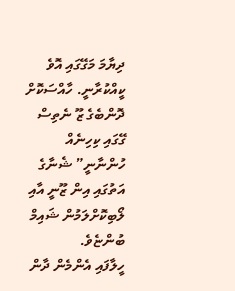ދިޔާމަ މަގޭގައި އޮވެ ކީއްކުރާނީ. ހާއްސަކޮށް ދޮންބެގެ ޒޫ ނެތިސް ގޭގައި ކިހިނެއް ހުންނާނީ” ޝެނާގެ އަތުގައި އިން ޒޫނީ އާއި ލޯބިކޮށްލަމުން ޝައިމް ބުންޏެވެ.
ހީލާފައި އެންމެން ދާން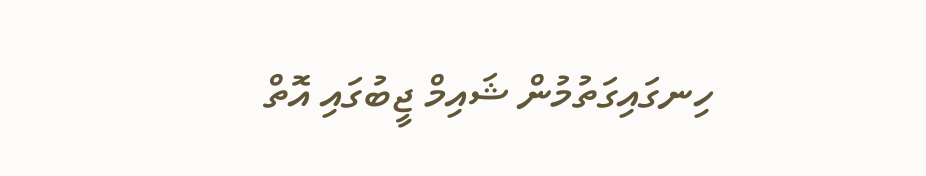ހިނގައިގަތުމުން ޝައިމް ޖީބުގައި އޮތް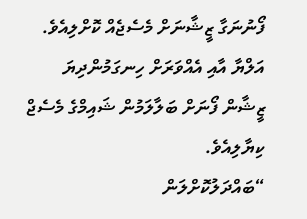ފޯނުނަގާ ޒީޝާނަށް މެސެޖެއް ކޮށްލިއެވެ.
އަލްޔާ އާއި އެއްވަރަށް ހިނގަމުންދިޔަ ޒީޝާން ފޯނަށް ބަލާލަމުން ޝައިމްގެ މެސެޖް ކިޔާލިއެވެ.
“ބައްދަލުކޮށްލަން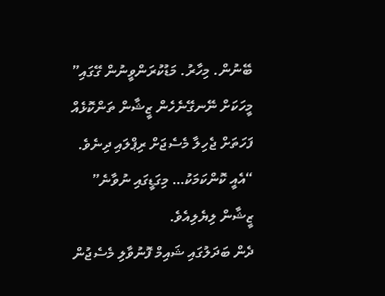ބޭނުން. މިހާރު. މަޑުކުރަންވީނުން ގޭގައި” މީހަކަށް ނޭނގޭނެހެން ޒީޝާން ތަންކޮޅެއް ފަހަތަށް ޖެހިލާ މެސެޖަށް ރިޕްލައި ދިނެވެ.
“އެއީ ކޮންކަމަކު… މިގަޑީގައި ނުވާނެ” ޒީޝާން ލިޔެލިއެވެ.
ދެން ބަދަލުގައި ޝައިމް ފޮނުވާލި މެސެޖުން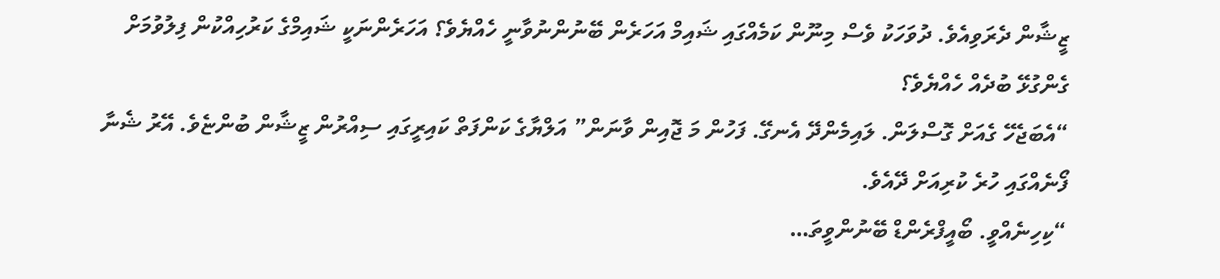ޒީޝާން ދެރަވިއެވެ. ދުވަހަކު ވެސް މިނޫން ކަމެއްގައި ޝައިމް އަހަރެން ބޭނުންނުވާނީ ހެއްޔެވެ؟ އަހަރެންނަކީ ޝައިމްގެ ކަރުހިއްކުން ފިލުވުމަށް ގެންގުޅޭ ބުދެއް ހެއްޔެވެ؟
“އެބަޖެހޭ ގެއަށް ގޮސްލަން. ލައިމެންދޭ އެނގޭ. ފަހުން މަ ޖޮއިން ވާނަން” އަލްޔާގެ ކަންފަތް ކައިރީގައި ސިއްރުން ޒީޝާން ބުންޏެވެ. އޭރު ޝެނާ ފޯނެއްގައި ހުރެ ކުރިއަށް ދޭއެވެ.
“ކިހިނެއްވީ. ބޯއީފްރެންޑް ބޭނުންވީތަ…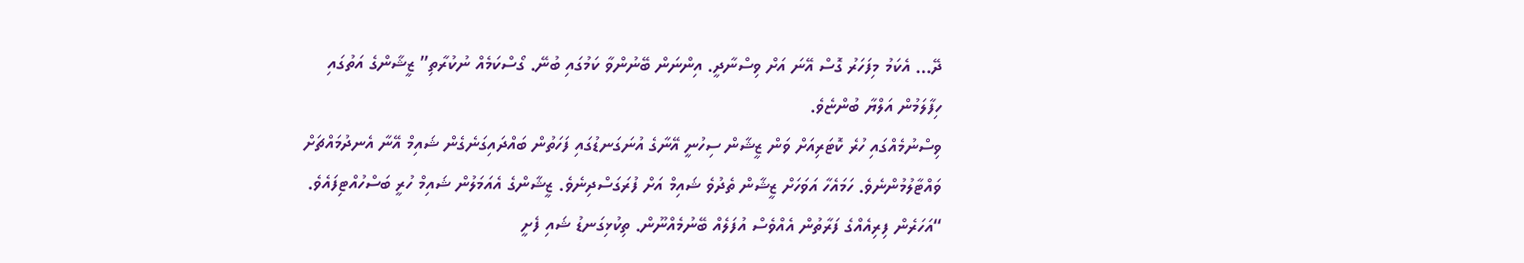ދޭ… އެކަމު މިފަހަރު ގޮސް އޭނަ އަށް ވިސްނާދީ. އިންނަން ބޭނުންވާ ކަމުގައި ބުނޭ. ގޯސްކަމެއް ނުކުރާތި” ޒީޝާންގެ އަތުގައި ހިފާލަމުން އަލްޔާ ބުންޏެވެ.
ވިސްނުމެއްގައި ހުރެ ކޮޓަރިއަށް ވަން ޒީޝާން ސިހުނީ އޭނާގެ އުނަގަނޑުގައި ފަހަތުން ބައްދައިގަނެގެން ޝައިމް އޭނާ އެނދުމައްޗަށް ވައްޓާލުމުންނެވެ. ހަމައެހާ އަވަހަށް ޒީޝާން ތެދުވެ ޝައިމް އަށް ފުރަގަސްދިނެވެ. ޒީޝާންގެ އެއަމަލުން ޝައިމް ހުރީ ބަސްހުއްޓިފައެވެ.
“އަހަރެން ފިރިއެއްގެ ފަރާތުން އެއްވެސް އުފަލެއް ބޭނުމެއްނޫން. ތިކުޅިގަނޑު ޝައި ފެށީ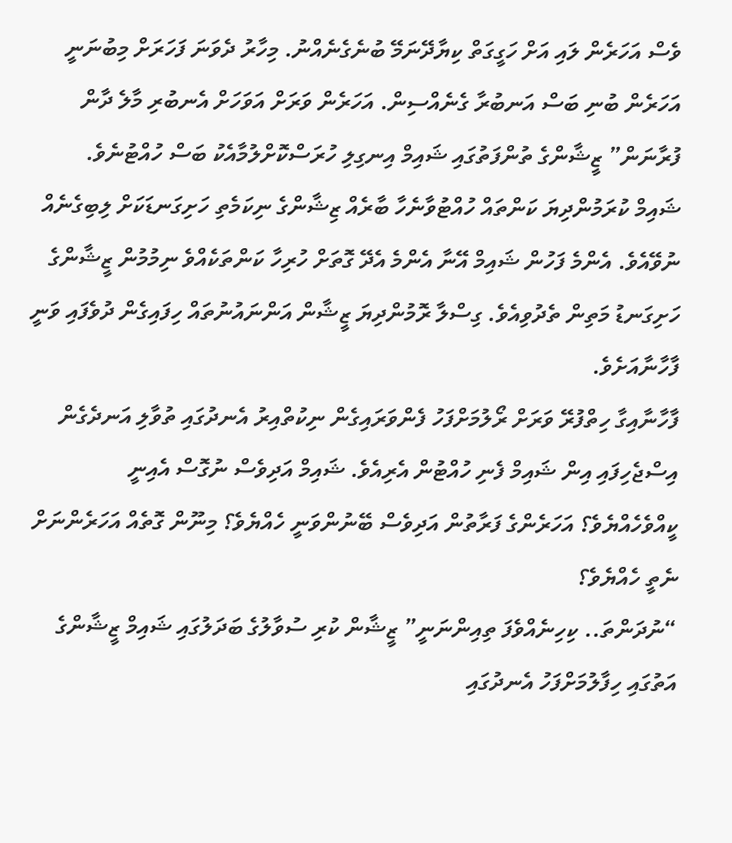ވެސް އަހަރެން ލައި އަށް ހަގީގަތް ކިޔާދޭނަމޭ ބުނެގެނެއްނު. މިހާރު ދެވަނަ ފަހަރަށް މިބުނަނީ އަހަރެން ބުނި ބަސް އަނބުރާ ގެނެއްސިން. އަހަރެން ވަރަށް އަވަހަށް އެނބުރި މާލެ ދާން ފުރާނަން” ޒީޝާންގެ ތުންފަތުގައި ޝައިމް އިނގިލި ހުރަސްކޮށްލުމާއެކު ބަސް ހުއްޓުނެވެ.
ޝައިމް ކުރަމުންދިޔަ ކަންތައް ހުއްޓުވާނެހާ ބާރެއް ޒިޝާންގެ ނިކަމެތި ހަށިގަނޑަކަށް ލިބިގެނެއް ނުވޭއެވެ. އެންމެ ފަހުން ޝައިމް އޭނާ އެންމެ އެދޭ ގޮތަށް ހުރިހާ ކަންތަކެއްވެ ނިމުމުން ޒީޝާންގެ ހަށިގަނޑު މަތިން ތެދުވިއެވެ. ގިސްލާ ރޮމުންދިޔަ ޒީޝާން އަންނައުނުތައް ހިފައިގެން ދުވެފައި ވަނީ ފާހާނާއަށެވެ.
ފާހާނާއިގާ ހިތްފުރޭ ވަރަށް ރޯލުމަށްފަހު ފެންވަރައިގެން ނިކުތްއިރު އެނދުގައި ތުވާލި އަނދެގެން އިސްޖެހިފައި އިން ޝައިމް ފެނި ހުއްޓުން އެރިއެވެ. ޝައިމް އަދިވެސް ނުގޮސް އެއިނީ ކީއްވެހެއްޔެވެ؟ އަހަރެންގެ ފަރާތުން އަދިވެސް ބޭނުންވަނީ ހެއްޔެވެ؟ މިނޫން ގޮތެއް އަހަރެންނަށް ނެތީ ހެއްޔެވެ؟
“ނުދަންތަ.. ކިހިނެއްވެފަ ތިއިންނަނީ” ޒީޝާން ކުރި ސުވާލުގެ ބަދަލުގައި ޝައިމް ޒީޝާންގެ އަތުގައި ހިފާލުމަށްފަހު އެނދުގައި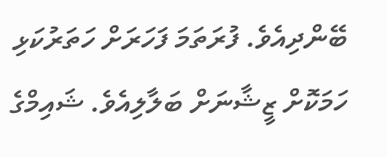ބޭންދިއެވެ. ފުރަތަމަ ފަހަރަށް ހަތަރުކަޅި ހަމަކޮށް ޒީޝާނަށް ބަލާލިއެވެ. ޝައިމްގެ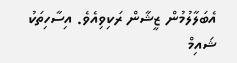އެބަލާލުމުން ޒީޝާން ރަކިވިއެވެ. އިސާހިތަކު ޝައިމް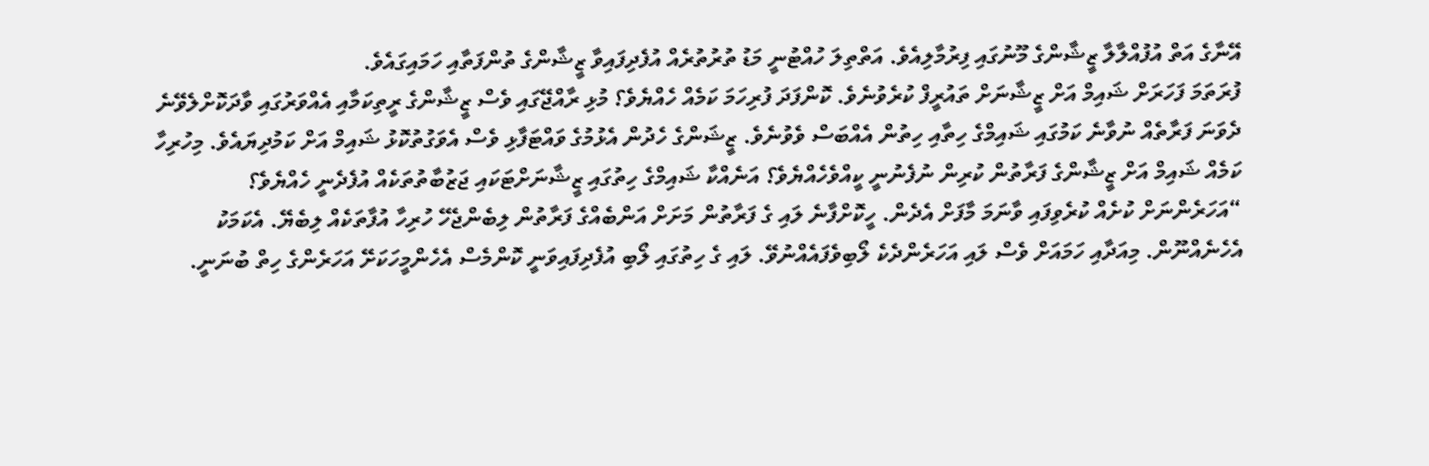އޭނާގެ އަތް އުފުއްލާލާ ޒީޝާންގެ މޫނުގައި ފިރުމާލިއެވެ. އަތްތިލަ ހުއްޓުނީ މަޑު ތުރުތުރެއް އުފެދިފައިވާ ޒީޝާންގެ ތުންފަތާއި ހަމައިގައެވެ.
ފުރަތަމަ ފަހަރަށް ޝައިމް އަށް ޒީޝާނަށް ތައުރީފް ކުރެވުނެވެ. ކޮންފަދަ ފުރިހަމަ ކަމެއް ހެއްޔެވެ؟ މުޅި ރާއްޖޭގައި ވެސް ޒީޝާންގެ ރީތިކަމާއި އެއްވަރުގައި ވާދަކޮށްލެވޭނެ ދެވަނަ ފަރާތެއް ނުވާނެ ކަމުގައި ޝައިމްގެ ހިތާއި ހިތުން އެއްބަސް ވެވުނެވެ. ޒީޝަންގެ ހެދުން އެޅުމުގެ ވައްޓަފާޅި ވެސް އެވަގުތުކޮޅު ޝައިމް އަށް ކަމުދިޔައެވެ. މިހުރިހާ ކަމެއް ޝައިމް އަށް ޒީޝާންގެ ފަރާތުން ކުރިން ނުފެނުނީ ކީއްވެހެއްޔެވެ؟ އަނެއްކާ ޝައިމްގެ ހިތުގައި ޒީޝާނަށްޓަކައި ޖަޒުބާތުތަކެއް އުފެދެނީ ހެއްޔެވެ؟
“އަހަރެންނަށް ކުށެއް ކުރެވިފައި ވާނަމަ މާފަށް އެދެން. ހީކޮށްފާނެ ލައި ގެ ފަރާތުން މަށަށް އަންބެއްގެ ފަރާތުން ލިބެންޖެހޭ ހުރިހާ އުފާތަކެއް ލިބެޔޭ. އެކަމަކު އެހެނެއްނޫން. މިއަދާއި ހަމައަށް ވެސް ލައި އަހަރެންދެކެ ލޯބިވެފައެއްނުވޭ. ލައި ގެ ހިތުގައި ލޯބި އުފެދިފައިވަނީ ކޮންމެސް އެހެންމީހަކަށޭ އަހަރެންގެ ހިތް ބުނަނީ.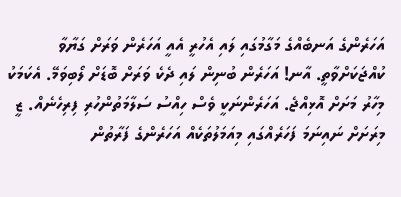އަހަރެންގެ އަނބެއްގެ މަގާމުގައި ލައި އެހުރީ އެއީ އަހަރެން ވަރަށް ގަޔާވާ ކުއްޖަކަށްވާތީ. އާނ! އަހަރެން ބުނިން ލައި ދެކެ ވަރަށް ބޮޑަށް ލޯބިވަމޭ. އެކަމަކު މިހާރު މަށަށް އޮޅިއްޖެ. އަހަރެންނަކީ ވެސް ހިއްސު ސަލާމަތުންހުރި ފިރިހެނެއް. ޒީ މިރަށަށް ނައިނަމަ ފަހަރެއްގައި މިއަމަލުތަކެއް އަހަރެންގެ ފަރާތުން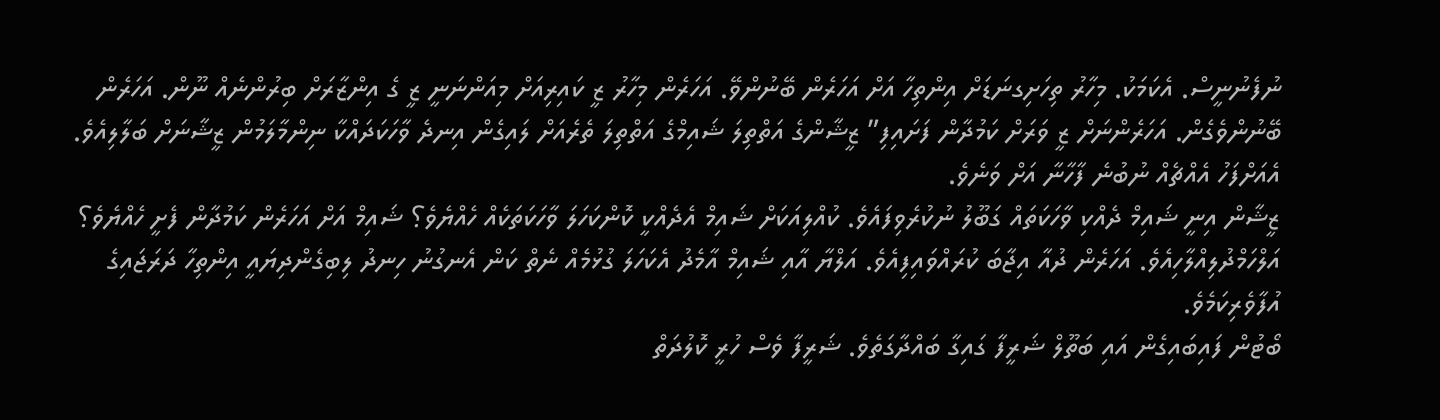ނުފެނުނީސް. އެކަމަކު. މިހާރު ތިހަށިގނަޑަށް އިންތިހާ އަށް އަހަރެން ބޭނުންވޭ. އަހަރެން މިހާރު ޒީ ކައިރިއަށް މިއަންނަނީ ޒީ ގެ އިންޒާރަށް ބިރުންނެއް ނޫން. އަހަރެން ބޭނުންވެގެން. އަހަރެންނަށް ޒީ ވަރަށް ކަމުދާން ފަށައިފި” ޒީޝާންގެ އަތްތިލަ ޝައިމްގެ އަތްތިލަ ތެރެއަށް ލައިގެން އިނދެ ވާހަކަދައްކާ ނިންމާލަމުން ޒީޝާނަށް ބަލާލިއެވެ. އެއަށްފަހު އެއްޗެއް ނުބުނެ ފާހާނާ އަށް ވަނެވެ.
ޒީޝާން އިނީ ޝައިމް ދެއްކި ވާހަކަތައް ގަބޫލު ނުކުރެވިފައެވެ. ކުއްލިއަކަށް ޝައިމް އެދެއްކީ ކޮންކަހަލަ ވާހަކަތަކެއް ހެއްޔެވެ؟ ޝައިމް އަށް އަހަރެން ކަމުދާން ފެށީ ހެއްޔެވެ؟ އަލްހަމްދުލިއްލާހިއެވެ. އަހަރެން ދުއާ އިޖާބަ ކުރައްވައިފިއެވެ. އަލްޔާ އާއި ޝައިމް އާމެދު އެކަހަލަ ގުޅުމެއް ނެތް ކަން އެނގުނު ހިނދު ލިބިގެންދިޔައީ އިންތިހާ ދަރަޖައިގެ އުފާވެރިކަމެވެ.
ބޯޓުން ފައިބައިގެން އައި ބަތޫލް ޝަރީފާ ގައިގާ ބައްދާގަތެވެ. ޝަރީފާ ވެސް ހުރީ ކޮލުދަތް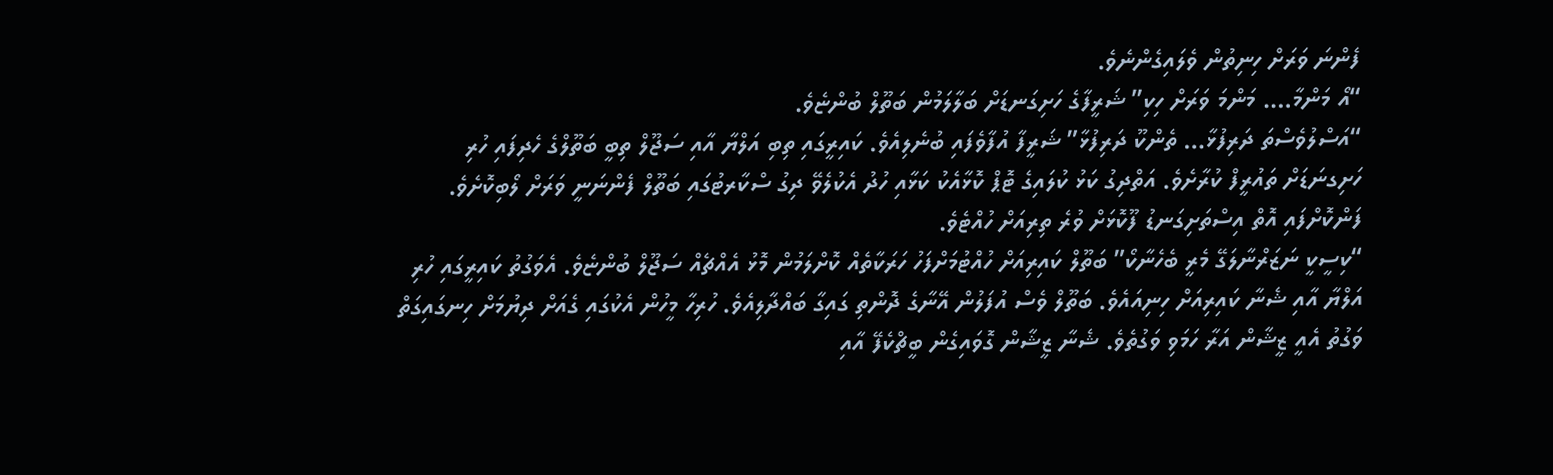ފެންނަ ވަރަށް ހިނިތުން ވެލައިގެންނެވެ.
“އޯ މަންމާ…. މަންމަ ވަރަށް ހިކި” ޝަރީފާގެ ހަށިގަނޑަށް ބަލާލަމުން ބަތޫލް ބުންޏެވެ.
“އަސްލުވެސްތަ ދަރިފުޅާ… ތެންކޫ ދަރިފުޅާ” ޝަރީފާ އުފާވެފައި ބުނެލިއެވެ. ކައިރީގައި ތިބި އަލްޔާ އާއި ސަޖޫލް ތިބީ ބަތޫލްގެ ހެދިފައި ހުރި ހަށިގނަޑަށް ތައުރީފް ކުރާށެވެ. އަތްދިގު ކަޅު ކުލައިގެ ޓޮޕް ކޮޅާއެކު ކަޅާއި ހުދު އެކުލެވޭ ދިގު ސްކާރޓުގައި ބަތޫލް ފެންނަނީ ވަރަށް ލޯބިކޮށެވެ. ފަންކޮށްފައި އޮތް އިސްތަށިގަނޑު ފޫކޮޅަށް ވުރެ ތިރިއަށް ހުއްޓެވެ.
“ކިސީކީ ނަޒަރްނާލަގޭ މެރީ ބެހެނާކޯ” ބަތޫލް ކައިރިއަށް ހުއްޓުމަށްފަހު ހަރަކާތެއް ކޮށްލަމުން މޮޅު އެއްޗެއް ސަޖޫލް ބުންޏެވެ. އެވަގުތު ކައިރީގައި ހުރި އަލްޔާ އާއި ޝެނާ ކައިރިއަށް ހިނިއައެވެ. ބަތޫލް ވެސް އުފަލުން އޭނާގެ ދޮންތި ގައިގާ ބައްދާލިއެވެ. ހުރިހާ މީހުން އެކުގައި ގެއަށް ދިޔުމަށް ހިނގައިގަތް ވަގުތު އެއީ ޒީޝާން އަރާ ހަމަވި ވަގުތެވެ. ޝެނާ ޒީޝާން ގޮވައިގެން ބީޗްކެފޭ އާއި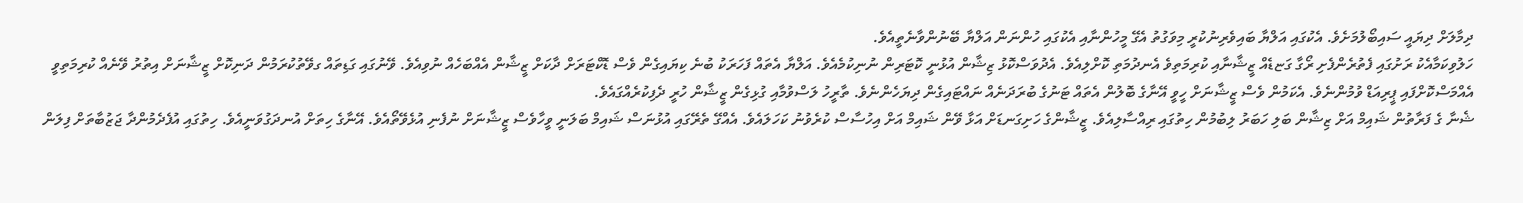ދިމާލަށް ދިޔައީ ސައިބޯލުމަށެވެ. އެކުގައި އަލްޔާ ބައިވެރިނުކުރީ މިވަގުތު އެގޭ މީހުންނާއި އެކުގައި ހުންނަން އަލްޔާ ބޭނުންވާނެތީއެވެ.
ހަލުވިކަމާއެކު ރަށުގައި ފެތުރެންފެށި ރޯގާ ގަޏޑެއް ޒީޝާނާއި ކުރިމަތިވެ އެނދުމަތި ކޮށްލިއެވެ. އެދުވަސްކޮޅު ޒިޝާން އުޅުނީ ކޮޓަރިން ނުނިކުމެއެވެ. އަލްޔާ އެތައް ފަހަރަކު ބުނެ ކިޔައިގެން ވެސް ޑޮކްޓަރަށް ދާކަށް ޒީޝާން އެއްބަހެއް ނުވިއެވެ. ވޭނުގައި ގަޑިތައް ގވޭތުކުރަމުން ދަނިކޮށް ޒީޝާނަށް އިތުރު ވޭނެއް ކުރިމަތިވީ އެއްމަސްކޮށްފައި ޕީރިއަޑް ވުމުންނެވެ. އެކަމުން ވެސް ޒީޝާނަށް ހީވީ އޭނާގެ ބޮލުން އެތައް ޓަނުގެ ބުރަދަނެއް ނައްޓައިގެން ދިޔަހެންނެވެ. ތާރީހު ލަސްވުމާއި ގުޅިގެން ޒީޝާން ހުރީ ދެފިކުރެއްގައެވެ.
ޝެނާ ގެ ފަރާތުން ޝައިމް އަށް ޒިޝާން ބަލި ހަބަރު ލިބުމުން ހިތުގައި ރިއްސާލިއެވެ. ޒީޝާންގެ ހަށިގަނޑަށް އަޅާ ވޭން ޝައިމް އަށް އިހުސާސް ކުރެވުނު ކަހަލައެވެ. އެއްގޭ ތެރޭގައި އުޅުނަސް ޝައިމް ބަލަނީ ވީހާވެސް ޒީޝާނަށް ނުފެނި އުޅެވޭތޯއެވެ. އޭނާގެ ހިތަށް އުނދަގުވަނީއެވެ. ހިތުގައި އުފެދެމުންދާ ޖަޒުބާތަށް ފިލަން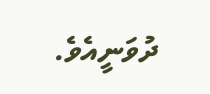ދުވަނީއެވެ.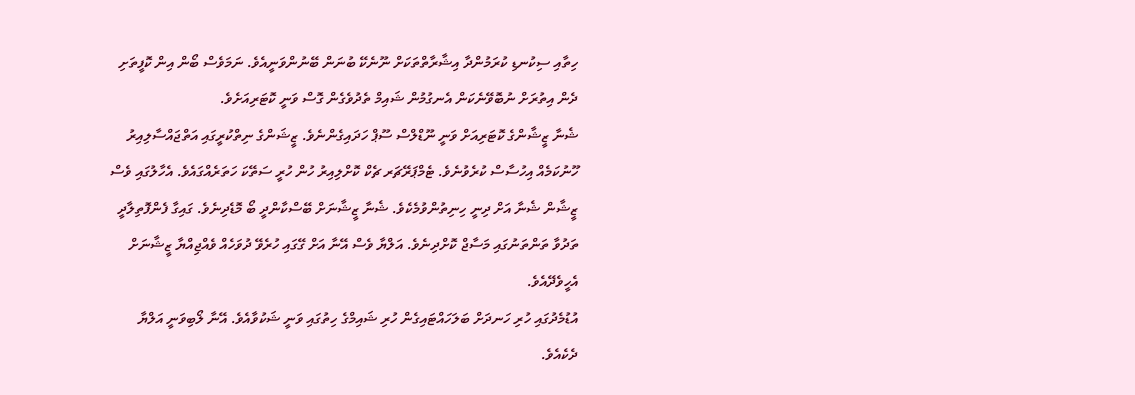ހިތާއި ސިކުނޑި ކުރަމުންދާ އިޝާރާތްތަކަށް ނޫނެކޭ ބުނަން ބޭނުންވަނީއެވެ. ނަމަވެސް ބޯން އިން ކޮފީތަށި ދެން އިތުރަށް ނުބޮވޭނެކަން އެނގުމުން ޝައިމް ތެދުވެގެން ގޮސް ވަނީ ކޮޓަރިއަށެވެ.
ޝެނާ ޒީޝާންގެ ކޮޓަރިއަށް ވަނީ ނޫޑްލްސް ސޫޕް ހަދައިގެންނެވެ. ޒީޝަންގެ ނިތްކުރީގައި އަތްޖައްސާލިއިރު ހޫނުކަމެއް އިހުސާސް ކުރެވުނެވެ. ޓެމްޕަރޭޗަރ ޗެކް ކޮށްލިއިރު ހުން ހުރީ ސަތޭކަ ހަތަރެއްގައެވެ. އެހާލުގައި ވެސް ޒީޝާން ޝެނާ އަށް ދިނީ ހިނިތުންވުމެކެވެ. ޝެނާ ޒީޝާނަށް ބޭސްކާންދީ ބޯ މޮޑެދިނެވެ. ގައިގާ ފެންފޮތިލާދީ ތަދުވާ ތަންތަނުގައި މަސާޖް ކޮށްދިނެވެ. އަލްޔާ ވެސް އޭނާ އަށް ގޭގައި ހުރެވޭ ދުވަހެއް ވެއްޖިއްޔާ ޒީޝާނަށް އެހީވެދޭއެވެ.
އުޑުމެދުގައި ހުރި ހަނދަށް ބަލަހައްޓައިގެން ހުރި ޝައިމްގެ ހިތުގައި ވަނީ ޝަކުވާއެވެ. އޭނާ ލޯބިވަނީ އަލްޔާ ދެކެއެވެ.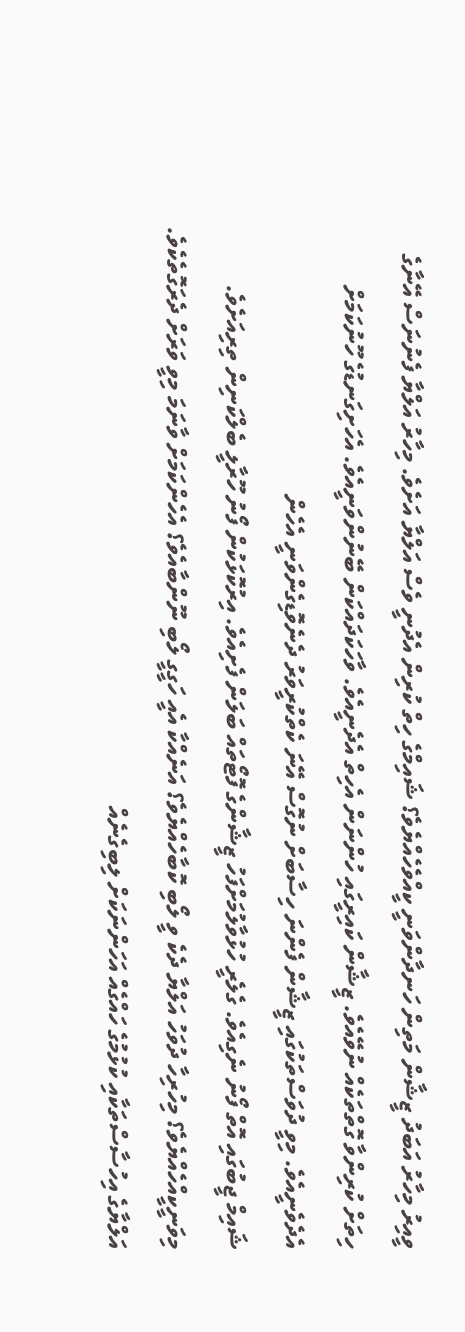ވީއިރު މިހާރު އަބަދު ޒީޝާން މަތިން ހަނދާންވަނީ ކީއްވެހެއްޔެވެ؟ ޝައިމްގެ ހިތް ކުރިން އެދުނީ ވެސް އަލްޔާ އަށެވެ. މިހާރު އަލްޔާ ފެނުނަސް އޭނާގެ ހިތަށް ކުރިންވާ ގޮތްތަކެއް ނުވޭއެވެ. ޒީޝާން ކައިރީގައި ހުންނަން އެހިތް އެދެނީއެވެ. ވާހަކަދައްކަން ބޭނުންވަނީއެވެ. އެހަށިގަނޑުގެ ހޫނުކަމަށް އެދެވެނީއެވެ. މިވީ ދުވަސްތަކުގައި ޒީޝާން ފެންނަ ހިސާބަށް ނުގޮސް އޭނަ ކެތްކުރީވަރު ދެނެވޮޑިގެންވަނީ އެހެން
ޝައިމް ޖީބުގައި އޮތް ފޯނު ނެގިއެވެ. ގެލެރީ ހުޅުވާލުމަށްފަހު ޒީޝާންގެ ފޮޓޯތައް ބަލަން ފެށިއެވެ. އިރުކޮޅަކުން ފޯނު ހޫރާލީ ބެލްކަނިން ތިރިއަށެވެ. މިވަނީކީއްހެއްޔެވެ؟ މިހުރިހާ ދުވަހު އަލްޔާ ދެކެ ވީ ލޯބި ކޮބާހެއްޔެވެ؟ އަނެއްކާ އެއީ ހަގީގީ ލޯބި ނޫންބާއެވެ؟ އެހެންކަމަށް ވާނަމަ މިވީ ވަރަށް ދެރަގޮތެކެވެ. އަލްޔާގެ އިހުސާސްތަކާއި ކުޅުމުގެ ހައްގެއް އަހަންނަކަށް ލިބިގެނެއް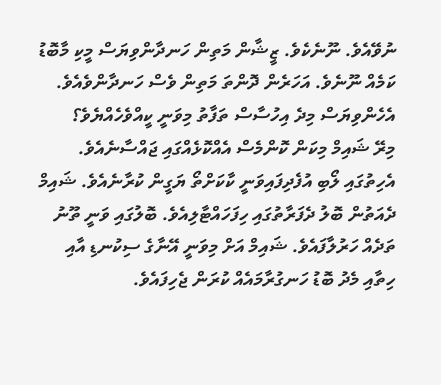ނުވޭއެވެ. ނޫނެކެވެ. ޒީޝާން މަތިން ހަނދާންވިޔަސް މީކި މާބޮޑު ކަމެއް ނޫނެވެ. އަހަރެން ދޮންތަ މަތިން ވެސް ހަނދާންވެއެވެ. އެހެންވިޔަސް މިދެ އިހުސާސް ތަފާތު މިވަނީ ކީއްވެހެއްޔެވެ؟
މިރޭ ޝައިމް މިކަން ކޮންމެސް އެއްކޮޅެއްގައި ޖައްސާނެއެވެ. އެހިތުގައި ލޯބި އުފެދިފައިވަނީ ކާކަށްތޯ ޔަގީން ކުރާނެއެވެ. ޝައިމް ދެއަތުން ބޮލު ދެފަރާތުގައި ހިފަހައްޓާލިއެވެ. ބޮލުގައި ވަނީ ތޫނު ތަދެއް ހަރުލާފައެވެ. ޝައިމް އަށް މިވަނީ އޭނާގެ ސިކުނޑި އާއި ހިތާއި މެދު ބޮޑު ހަނގުރާމައެއް ކުރަން ޖެހިފައެވެ.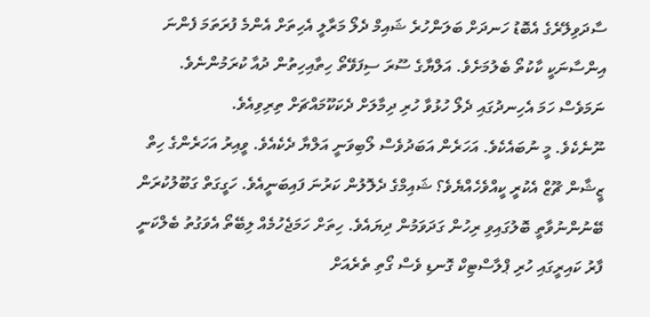ސާދަވިލޭރެގެ އެބޮޑު ހަނދަށް ބަލަންހުރެ ޝައިމް ދެލޯ މަރާލީ އެހިތަށް އެންމެ ފުރަތަމަ ފެންނަ އިންސާނަކީ ކާކުތޯ ބެލުމަށެވެ. އަލްޔާގެ ސޫރަ ސިފަވޭތޯ ހިތާއިހިތުން ދުއާ ކުރަމުންނެވެ. ނަމަވެސް ހަމަ އެހިނދުގައި ދެލޯ ހުޅުވާ ހުރި ދިމާލަށް ދެކަކޫމައްޗަށް ތިރިވިއެވެ.
ނޫނެކެވެ. މީ ނުބައެކެވެ. އަހަރެން އަބަދުވެސް ލޯބިވަނީ އަލްޔާ ދެކެއެވެ. ވީއިރު އަހަރެންގެ ހިތް ޒީޝާން ޗޫޒް އެކުރީ ކީއްވެހެއްޔެވެ؟ ޝައިމްގެ ދެލޮލުން ކަރުނަ ފައިބަނީއެވެ. ހަގީގަތް ގަބޫލުކުރަން ބޭނުންނުވާތީ ބޮލުގައިވި ރިހުން ގަދަވަމުން ދިޔައެވެ. ހިތަށް ހަމަޖެހުމެއް ލިބޭތޯ އެވަގުތު ބެލްކަނީ ފާރު ކައިރީގައި ހުރި ޕްލާސްޓިކް ގޮނޑި ވެސް ގޯތި ތެރެއަށް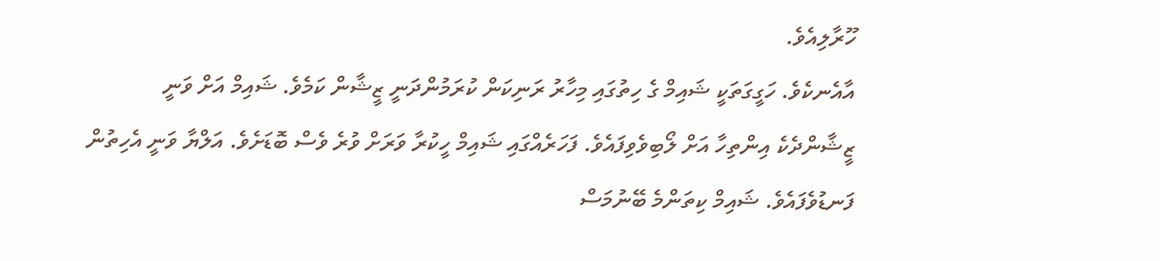ހޫރާލިއެވެ.
އާއެނކެވެ. ހަގީގަތަކީ ޝައިމް ގެ ހިތުގައި މިހާރު ރަނިކަން ކުރަމުންދަނީ ޒީޝާން ކަމެވެ. ޝައިމް އަށް ވަނީ ޒީޝާންދެކެ އިންތިހާ އަށް ލޯބިވެވިފައެވެ. ފަހަރެއްގައި ޝައިމް ހީކުރާ ވަރަށް ވުރެ ވެސް ބޮޑަށެވެ. އަލްޔާ ވަނީ އެހިތުން ފަނޑުވެފައެވެ. ޝައިމް ކިތަންމެ ބޭނުމަސް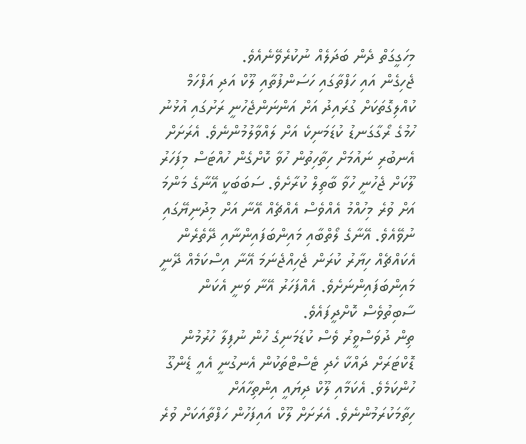މިހަގީގަތް ދެން ބަދަލެއް ނުކުރެވޭނެއެވެ.
ޖެހިގެން އައި ހަފްތާގައި ހަސަންފުތާއި ލޫކް އަދި އަފްހަމް ކުއްލިގޮތަކަށް ގުރައިދު އަށް އަންނަންޖެހުނީ ރަށުގައި އުޅުނު ހުމުގެ ރޯގާގަނޑު ކުޑަމަނިކެ އަށް ލައްވާލުމުންނެވެ. އެރަށަށް އެނބުރި ނައުމަށް ހިތާހިތުން ހުވާ ކޮށްގެން ހުއްޓަސް މިފަހަރު ލޫކަށް ޖެހުނީ ހުވާ ބާތިލް ކުރާށެވެ. ސަބަބަކީ އޭނާގެ މަންމަ އަށް ވުރެ މިހުއްމު އެއްވެސް އެއްޗެއް އޭނާ އަށް މިދުނިޔޭގައި ނުވޭއެވެ. އޭނާގެ ލޯތްބާއި މައިންބަފައިންނާއި ދޭތެރެން އެކައްޗެއް ހިޔާރު ކުރަން ޖެހިއްޖެނަމަ އޭނާ އިސްކަމެއް ދޭނީ މައިންބަފައިންނަށެވެ. އެއްފަހަރު އޭނާ ވަނީ އެކަން ސާބިތުވެސް ކޮށްދީފައެވެ.
ތިން ދުވަސްވީރު ވެސް ކުޑަމަނިގެ ހުން ނުފިލާ ހުރުމުން ޑޮކްޓަރަށް ދައްކާ ހެދި ޓެސްޓްތަކުން އެނގުނީ އެއީ ޑެންގޫ ހުންކަމެވެ. އެކަމާއި ލޫކް ދިޔައީ އިންތިހާއަށް ހިތާމަކުރަމުންނެވެ. އެރަށަށް ލޫކް އައިފަހުން ހަފްތާއަކަށް ވުރެ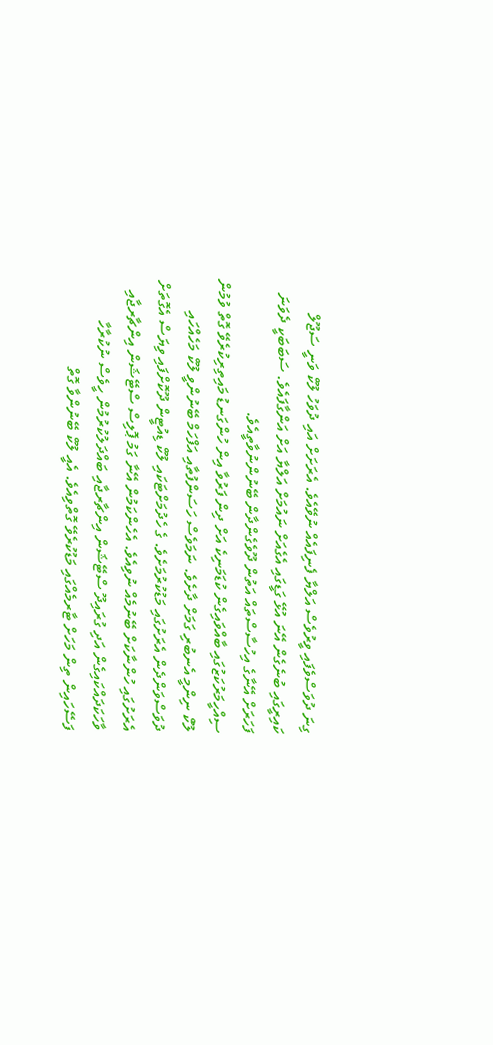ގިނަ ދުވަސްވެފައި ވީރުވެސް އަލްޔާ ފެނިފައެއް ނުވޭއެވެ. އެރަށަށް އައި ދުވަހު ލޫކް ވަނީ ސަޖޫލް ކައިރީގައި ބުނެގެން އޭނަ އުޅޭ ގަޑީގައި އެގެއަށް ނައުމަށް އަލްޔާ އަށް އަންގާފައެވެ. ސަބަބަކީ ދެވަނަ ފަހަރަށް އޭނާގެ އިހުސާސްތައް އަތުން ދޫވެގެންދާން ބޭނުންނުވާތީއެވެ.
ސިއްހީމަރުކަޒުގައި ބާއްވައިގެން ކުޑަމަނިކެ އަށް ދިން ފަރުވާ އިން ހުންގަނޑު މައިތިރިކުރެވޭ ގޮތް ވުމުން ލޫކް ނިންމީ އެނބުރި ގަމަށް ދާށެވެ. ނަމަވެސް ހަސަންފުތާއި އަފްހަމް ބޭނުންވީ ލޫކް މަހެއްހައި ދުވަސްވަންދެން އެރަށުގައި މަޑުކުރުމަށެވެ. ގެ ހެދުމަށްޓަކައި ލޫކް ޑިއުޓީން ދޫކޮށްފައި ވިޔަސް އެގޮތަށް އެރަށުގައި ހުންނާކަށް ބޭނުމެއް ނުވިއެވެ. އެހެންކަމުން އޭނާ ގަމު ޕޮލިސް ސްޓޭޝަން އިންޗާރޖާއި ވާހަކަދައްކައިގެން އަދި ގުރައިދޫ ސްޓޭޝަން އިންޗާރޖާއި ބައްދަލުކުރުމުން ހީވެސް ނުކުރާހާ ފަސޭހައިން ތިން މަހަށް ޓާރމެއްގައި މަޑުކުރެވޭ ގޮތްވިއެވެ. އެއީ ލޫކް ބޭނުންވާ ގޮތް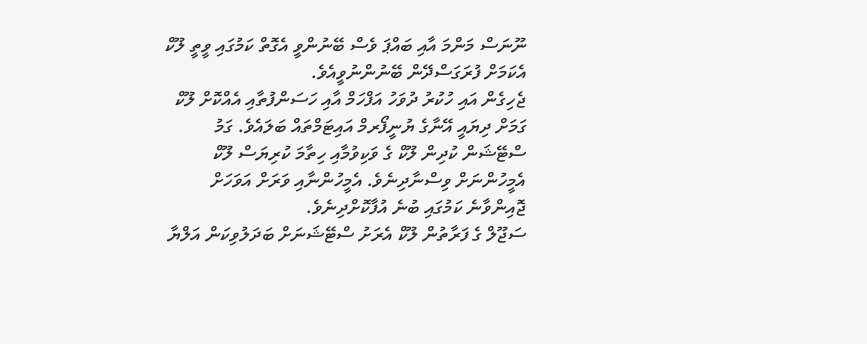ނޫނަސް މަންމަ އާއި ބައްޕަ ވެސް ބޭނުންވީ އެގޮތް ކަމުގައި ވީތީ ލޫކް އެކަމަށް ފުރަގަސްދޭން ބޭނުންނުވީއެވެ.
ޖެހިގެން އައި ހުކުރު ދުވަހު އަފްހަމް އާއި ހަސަންފުތާއި އެއްކޮށް ލޫކް ގަމަށް ދިޔައީ އޭނާގެ ޔުނީފޯރމް އައިޓަމްތައް ބަލައެވެ. ގަމު ސްޓޭޝަން ކުދިން ލޫކް ގެ ވަކިވުމާއި ހިތާމަ ކުރިޔަސް ލޫކް އެމީހުންނަށް ވިސްނާދިނެވެ. އެމީހުންނާއި ވަރަށް އަވަހަށް ޖޮއިންވާނެ ކަމުގައި ބުނެ އުފާކޮށްދިނެވެ.
ސަޖޫލް ގެ ފަރާތުން ލޫކް އެރަށު ސްޓޭޝަނަށް ބަދަލުވިކަން އަލްޔާ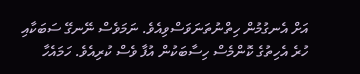އަށް އެނގުމުން ހިތްނުތަނަވަސްވިއެވެ. ނަމަވެސް ނޭނގޭ ސަބަކާއި ހުރެ އެހިތުގެ ކޮންމެސް ހިސާބަކުން އުފާ ވެސް ކުރިއެވެ. ހަމައެހާ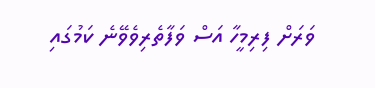ވަރަށް ފިރިމީހާ އަސް ވަފާތެރިވެވޭނެ ކަމުގައި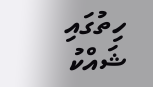ހިތުގައި ޝައްކު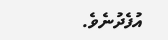އުފެދުނެވެ.